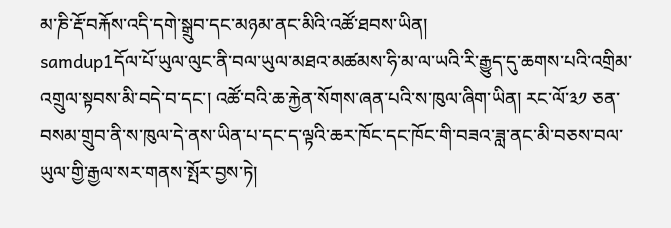མ་ཎི་རྡོ་བརྐོས་འདི་དགེ་སྒྲུབ་དང་མཉམ་ནང་མིའི་འཚོ་ཐབས་ཡིན།
samdup1དོལ་པོ་ཡུལ་ལུང་ནི་བལ་ཡུལ་མཐའ་མཚམས་ཧི་མ་ལ་ཡའི་རི་རྒྱུད་དུ་ཆགས་པའི་འགྲིམ་འགྲུལ་སྟབས་མི་བདེ་བ་དང་། འཚོ་བའི་ཆ་རྐྱེན་སོགས་ཞན་པའི་ས་ཁུལ་ཞིག་ཡིན། རང་ལོ་༣༡ ཅན་བསམ་གྲུབ་ནི་ས་ཁུལ་དེ་ནས་ཡིན་པ་དང་ད་ལྟའི་ཆར་ཁོང་དང་ཁོང་གི་བཟའ་ཟླ་ནང་མི་བཅས་བལ་ཡུལ་གྱི་རྒྱལ་སར་གནས་སྤོར་བྱས་ཏེ།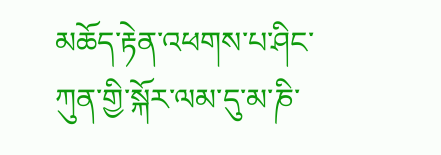མཆོད་རྟེན་འཕགས་པ་ཤིང་ཀུན་གྱི་སྐོར་ལམ་དུ་མ་ཎི་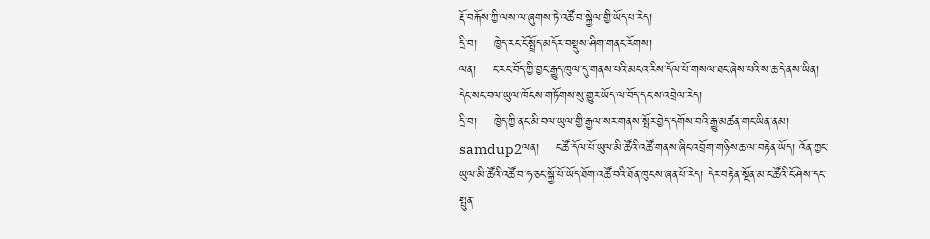རྡོ་བརྐོས་ཀྱི་ལས་ལ་ཞུགས་ཏེ་འཚོ་བ་སྐྱེལ་གྱི་ཡོད་པ་རེད།
དྲི་བ།    ཁྱེད་རང་ངོ་སྤྲོད་མདོར་བསྡུས་ཤིག་གནང་རོགས།
ལན།    ང་རང་བོད་ཀྱི་བྱང་རྒྱུད་ཁུལ་དུ་གནས་པའི་མངའ་རིས་དོལ་པོ་གསལ་ཐང་ཞེས་པའི་ས་ཆ་དེ་ནས་ཡིན། དེང་སང་བལ་ཡུལ་ཁོངས་གཏོགས་སུ་གྱུར་ཡོད་ལ་བོད་དང་ས་འབྲེལ་རེད།
དྲི་བ།    ཁྱེད་ཀྱི་ནང་མི་བལ་ཡུལ་གྱི་རྒྱལ་སར་གནས་སྤོར་བྱེད་དགོས་བའི་རྒྱུ་མཚན་གང་ཡིན་ནམ།
samdup2ལན།    ང་ཚོ་དོལ་པོ་ཡུལ་མི་ཚོའི་འཚོ་གནས་ཞིང་འབྲོག་གཉིས་ཆ་ལ་བརྟེན་ཡོད། འོན་ཀྱང་ཡུལ་མི་ཚོའི་འཚོ་བ་ཧ་ཅང་སྐྱོ་པོ་ཡོད་ཐོག་འཚོ་བའི་ཐོན་ཁུངས་ཞན་པོ་རེད། དེར་བརྟེན་སྔོན་མ་ང་ཚོའི་ངོ་ཤེས་དང་སྤུན་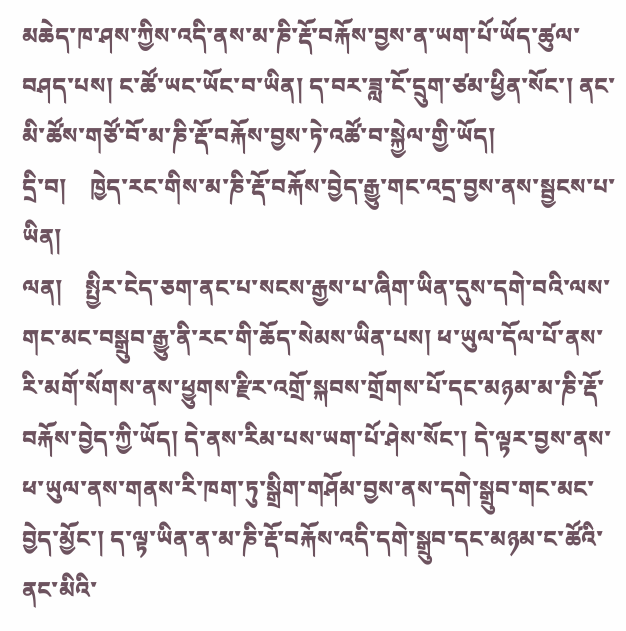མཆེད་ཁ་ཤས་ཀྱིས་འདི་ནས་མ་ཎི་རྡོ་བརྐོས་བྱས་ན་ཡག་པོ་ཡོད་ཚུལ་བཤད་པས། ང་ཚོ་ཡང་ཡོང་བ་ཡིན། ད་བར་ཟླ་ངོ་དྲུག་ཙམ་ཕྱིན་སོང་། ནང་མི་ཚོས་གཙོ་བོ་མ་ཎི་རྡོ་བརྐོས་བྱས་ཏེ་འཚོ་བ་སྐྱེལ་གྱི་ཡོད།
དྲི་བ།    ཁྱེད་རང་གིས་མ་ཎི་རྡོ་བརྐོས་བྱེད་རྒྱུ་གང་འདྲ་བྱས་ནས་སྦྱངས་པ་ཡིན།
ལན།    སྤྱིར་ངེད་ཅག་ནང་པ་སངས་རྒྱས་པ་ཞིག་ཡིན་དུས་དགེ་བའི་ལས་གང་མང་བསྒྲུབ་རྒྱུ་ནི་རང་གི་ཆོད་སེམས་ཡིན་པས། ཕ་ཡུལ་དོལ་པོ་ནས་རི་མགོ་སོགས་ནས་ཕྱུགས་རྫིར་འགྲོ་སྐབས་གྲོགས་པོ་དང་མཉམ་མ་ཎི་རྡོ་བརྐོས་བྱེད་ཀྱི་ཡོད། དེ་ནས་རིམ་པས་ཡག་པོ་ཤེས་སོང་། དེ་ལྟར་བྱས་ནས་ཕ་ཡུལ་ནས་གནས་རི་ཁག་ཏུ་སྒྲིག་གཤོམ་བྱས་ནས་དགེ་སྒྲུབ་གང་མང་བྱེད་མྱོང་། ད་ལྟ་ཡིན་ན་མ་ཎི་རྡོ་བརྐོས་འདི་དགེ་སྒྲུབ་དང་མཉམ་ང་ཚོའི་ནང་མིའི་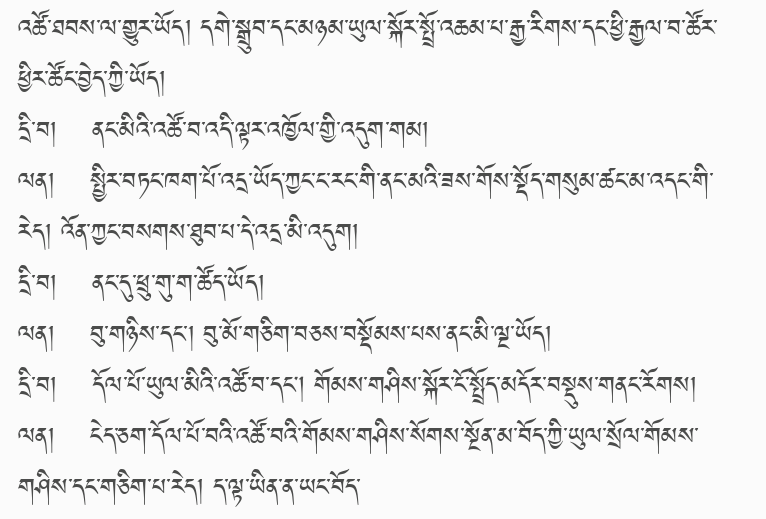འཚོ་ཐབས་ལ་གྱུར་ཡོད། དགེ་སྒྲུབ་དང་མཉམ་ཡུལ་སྐོར་སྤྲོ་འཆམ་པ་རྒྱ་རིགས་དང་ཕྱི་རྒྱལ་བ་ཚོར་ཕྱིར་ཚོང་བྱེད་ཀྱི་ཡོད།
དྲི་བ།    ནང་མིའི་འཚོ་བ་འདི་ལྟར་འཁྱོལ་གྱི་འདུག་གམ།
ལན།    སྤྱིར་བཏང་ཁག་པོ་འདྲ་ཡོད་ཀྱང་ང་རང་གི་ནང་མའི་ཟས་གོས་སྡོད་གསུམ་ཚང་མ་འདང་གི་རེད། འོན་ཀྱང་བསགས་ཐུབ་པ་དེ་འདྲ་མི་འདུག།
དྲི་བ།    ནང་དུ་ཕྲུ་གུ་ག་ཚོད་ཡོད།
ལན།    བུ་གཉིས་དང་། བུ་མོ་གཅིག་བཅས་བསྡོམས་པས་ནང་མི་ལྔ་ཡོད།
དྲི་བ།    དོལ་པོ་ཡུལ་མིའི་འཚོ་བ་དང། གོམས་གཤིས་སྐོར་ངོ་སྤྲོད་མདོར་བསྡུས་གནང་རོགས།
ལན།    ངེད་ཅག་དོལ་པོ་བའི་འཚོ་བའི་གོམས་གཤིས་སོགས་སྔོན་མ་བོད་ཀྱི་ཡུལ་སྲོལ་གོམས་གཤིས་དང་གཅིག་པ་རེད། ད་ལྟ་ཡིན་ན་ཡང་བོད་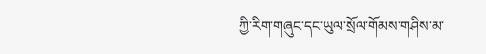ཀྱི་རིག་གཞུང་དང་ཡུལ་སྲོལ་གོམས་གཤིས་མ་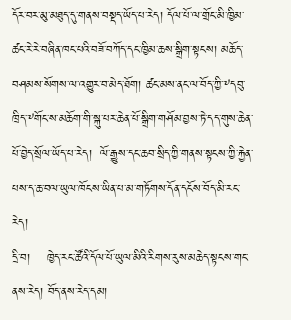དོར་བར་མུ་མཐུད་དུ་གནས་བསྡད་ཡོད་པ་རེད། དོལ་པོ་ལ་གྲོང་མི་ཁྱིམ་ཚང་རེ་རེ་བཞིན་ཁང་པའི་བཟོ་བཀོད་དང་ཁྱིམ་ཆས་སྒྲིག་སྟངས། མཆོད་བཤམས་སོགས་ལ་འགྱུར་བ་མེད་ཐོག། ཚང་མས་ནང་ལ་བོད་ཀྱི་༸དབུ་ཁྲིད་༸གོང་ས་མཆོག་གི་སྐུ་པར་ཆེན་པོ་སྒྲིག་གཤོམ་བྱས་ཏེ་དད་གུས་ཆེན་པོ་བྱེད་སྲོལ་ཡོད་པ་རེད།  ལོ་རྒྱུས་དང་ཆབ་སྲིད་ཀྱི་གནས་སྟངས་ཀྱི་རྐྱེན་པས་ད་ཆ་བལ་ཡུལ་ཁོངས་ཡིན་པ་མ་གཏོགས་དོན་དངོས་བོད་མི་རང་རེད།
དྲི་བ།    ཁྱེད་རང་ཚོའི་དོལ་པོ་ཡུལ་མིའི་རིགས་རུས་མཆེད་སྟངས་གང་ནས་རེད། བོད་ནས་རེད་དམ།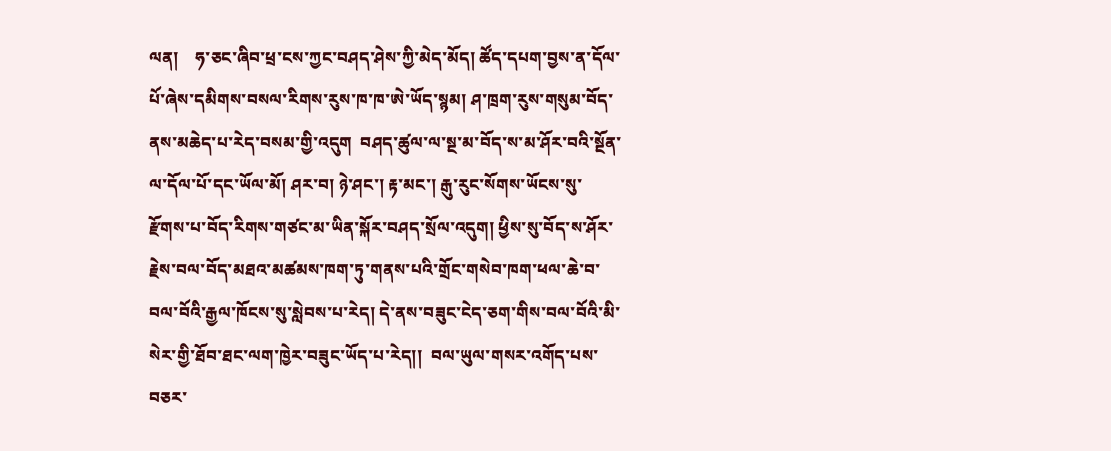ལན།    ཧ་ཅང་ཞིབ་ཕྲ་ངས་ཀྱང་བཤད་ཤེས་ཀྱི་མེད་མོད། ཚོད་དཔག་བྱས་ན་དོལ་པོ་ཞེས་དམིགས་བསལ་རིགས་རུས་ཁ་ཁ་ཨེ་ཡོད་སྙམ། ཤ་ཁྲག་རུས་གསུམ་བོད་ནས་མཆེད་པ་རེད་བསམ་གྱི་འདུག  བཤད་ཚུལ་ལ་སྔ་མ་བོད་ས་མ་ཤོར་བའི་སྔོན་ལ་དོལ་པོ་དང་ཡོལ་མོ། ཤར་བ། ཉེ་ཤང་། རྟ་མང་། རྒུ་རུང་སོགས་ཡོངས་སུ་རྫོགས་པ་བོད་རིགས་གཙང་མ་ཡིན་སྐོར་བཤད་སྲོལ་འདུག། ཕྱིས་སུ་བོད་ས་ཤོར་རྗེས་བལ་བོད་མཐའ་མཚམས་ཁག་ཏུ་གནས་པའི་གྲོང་གསེབ་ཁག་ཕལ་ཆེ་བ་བལ་བོའི་རྒྱལ་ཁོངས་སུ་སླེབས་པ་རེད། དེ་ནས་བཟུང་ངེད་ཅག་གིས་བལ་བོའི་མི་སེར་གྱི་ཐོབ་ཐང་ལག་ཁྱེར་བཟུང་ཡོད་པ་རེད།།  བལ་ཡུལ་གསར་འགོད་པས་བཅར་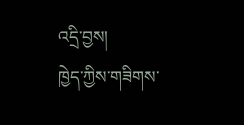འདྲི་བྱས།
ཁྱེད་ཀྱིས་གཟིགས་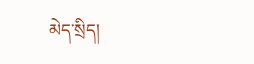མེད་སྲིད།